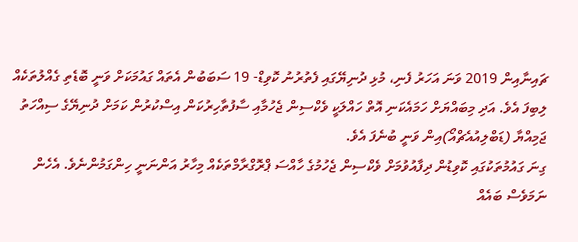ޗައިނާއިން 2019 ވަނަ އަހަރު ފެނި، މުޅި ދުނިޔޭގައި ފެތުރުނު ކޮވިޑް- 19 ސަބަބުން އެތައް ގައުމަކަށް ވަނީ ބޮޑެތި ގެއްލުތަކެއް ލިބިފަ އެވެ. އަދި މިބައްޔަށް ހަމައެކަނި އޮތް ހައްލަކީ ވެކްސިން ޖެހުމާއި ސާފުތާހިރުކަން އިސްކުރުން ކަމަށް ދުނިޔޭގެ ސިއްހަތު ޖަމިއްޔާ (ޑަބްލިއުއެޗްއޯ)އިން ވަނީ ބުނެފަ އެވެ.
ގިނަ ގައުމުތަކުގައި ކޮވިޑުން ދިފާއުވުމަށް ވެކްސިން ޖެހުމުގެ ހާއްސަ ޕްރޮގްރާމްތަކެއް މިހާރު އަންނަނީ ހިންގަމުންނެވެ. އެހެން ނަމަވެސް ބައެއް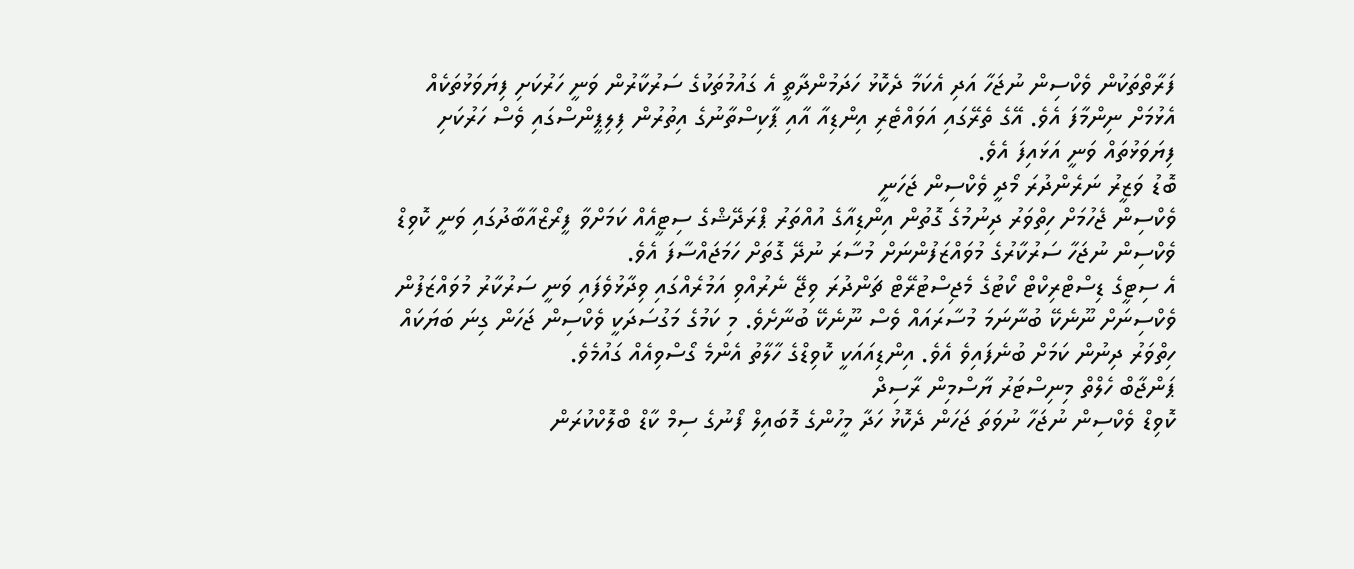ފަރާތްތަކުން ވެކްސިން ނުޖަހާ އަދި އެކަމާ ދެކޮޅު ހަދަމުންދާތީ އެ ގައުމުތަކުގެ ސަރުކާރުން ވަނީ ހަރުކަށި ފިޔަވަޅުތަކެއް އެޅުމަށް ނިންމާފަ އެވެ. އޭގެ ތެރޭގައި އަވައްޓެރި އިންޑިއާ އާއި ޕާކިސްތާނުގެ އިތުރުން ފިލިޕީންސްގައި ވެސް ހަރުކަށި ފިޔަވަޅުތައް ވަނީ އަޅައިފަ އެވެ.
ބޮޑު ވަޒީރު ނަރެންދުރަ މޯދީ ވެކްސިން ޖަހަނީ
ވެކްސިން ޖެހުމަށް ހިތްވަރު ދިނުމުގެ ގޮތުން އިންޑިއާގެ އުއްތަރު ޕްރަދޭޝްގެ ސިޓީއެއް ކަމަށްވާ ފީރޯޒްއާބާދުގައި ވަނީ ކޮވިޑް ވެކްސިން ނުޖަހާ ސަރުކާރުގެ މުވައްޒަފުންނަށް މުސާރަ ނުދޭ ގޮތަށް ހަމަޖައްސާފަ އެވެ.
އެ ސިޓީގެ ޑިސްޓްރިކްޓް ކޯޓުގެ މެޖިސްޓުރޭޓް ޗަންދުރަ ވިޖޭ ނެރުއްވި އަމުރެއްގައި ވިދާޅުވެފައި ވަނީ ސަރުކާރު މުވައްޒަފުން ވެކްސިނަށް ނޫނެކޭ ބުނާނަމަ މުސާރައައް ވެސް ނޫނެކޭ ބުނާށެވެ. މި ކަމުގެ މަގުސަދަކީ ވެކްސިން ޖަހަން ގިނަ ބަޔަކައް ހިތްވަރު ދިނުން ކަމަށް ބުނެފައިވެ އެވެ. އިންޑިއައަކީ ކޮވިޑްގެ ހާލާތު އެންމެ ގޯސްވިއެއް ގައުމެވެ.
ޕަންޖާބް ހެލްތް މިނިސްޓަރު ޔާސްމިން ރާސިދް
ކޮވިޑް ވެކްސިން ނުޖަހާ ނުވަތަ ޖަހަން ދެކޮޅު ހަދާ މީހުންގެ މޮބައިލް ފޯނުގެ ސިމް ކާޑް ބްލޮކްކުރަން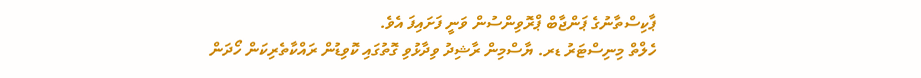ޕާކިސްތާނުގެ ޕަންޖާބް ޕްރޮވިންސުން ވަނީ ފަށައިފަ އެވެ.
ހެލްތް މިނިސްޓަރު ޑރ. ޔާސްމިން ރާޝިދު ވިދާޅުވި ގޮތުގައި ކޮވިޑުން ރައްކާތެރިކަން ހޯދަން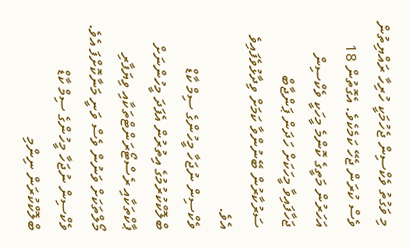މި ވަގުތު ވެކްސިން ޖެހުމަކީ ހުރިހާ ރައްޔިތުން ވެސް ކުރަން ޖެހޭ ކަމެކެވެ. އެގޮތުން 18 އަހަރުން މަތީގެ ކޮންމެ މީހަކީ ވެކްސިން ޖަހާފައިވާ މީހަކަށް ހަދަން ޕަންޖާބް ސަރުކާރުން ބޭނުންވާ ކަމަށް ވިދާޅުވެފައިވެ އެވެ.
ވެކްސިން ނުޖަހާ މީހުންގެ ސިމް ކާޑް ބްލޮކްކުރުމުގެ އިތުރުން އެފަދަ މީހުންނަށް ޕާކްތަކާއި ރެސްޓޯރަންޓްތަކާއި ވިޔަފާރި މޯލްތަކަށް ވަނުން ވެސް ވަނީ މަނާކޮށްފަ އެވެ.
ވެކްސިން ނުޖަހާ މީހުންގެ ސިމް ކާޑް ބްލޮކްކުރަން ނިންމި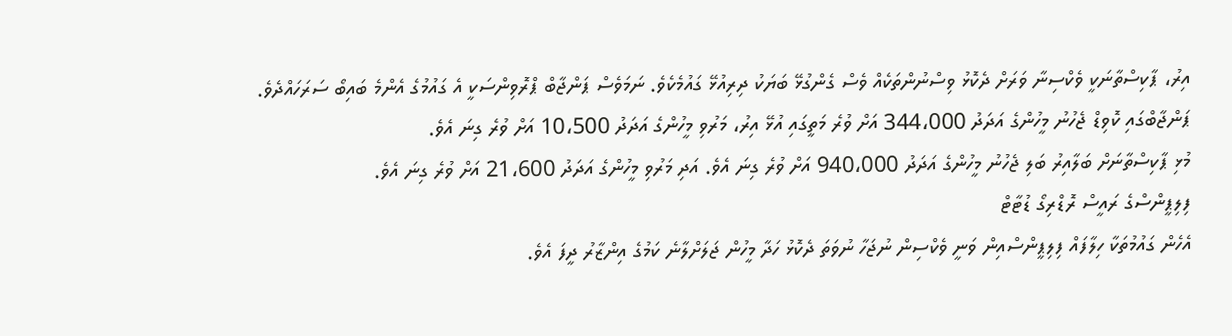އިރު، ޕާކިސްތާނަކީ ވެކްސިނާ ވަރަށް ދެކޮޅު ވިސްނުންތަކެއް ވެސް ގެންގުޅޭ ބަޔަކު ދިރިއުޅޭ ގައުމެކެވެ. ނަމަވެސް ޕަންޖާބް ޕްރޮވިންސަކީ އެ ގައުމުގެ އެންމެ ބައިބޯ ސަރަހައްދެވެ. ޕަންޖާބްގައި ކޮވިޑް ޖެހުނު މީހުންގެ އަދަދު 344،000 އަށް ވުރެ މަތީގައި އުޅޭ އިރު، މަރުވި މީހުންގެ އަދަދު 10،500 އަށް ވުރެ ގިނަ އެވެ.
މުޅި ޕާކިސްތާނަށް ބަލާއިރު ބަލި ޖެހުނު މީހުންގެ އަދަދު 940،000 އަށް ވުރެ ގިނަ އެވެ. އަދި މަރުވި މީހުންގެ އަދަދު 21،600 އަށް ވުރެ ގިނަ އެވެ.
ފިލިޕީންސްގެ ރައީސް ރޮޑްރިގޯ ޑުޓާޓް
އެހެން ގައުމުތަކާ ހިލާފައް ފިލިޕީންސްއިން ވަނީ ވެކްސިން ނުޖަހާ ނުވަތަ ދެކޮޅު ހަދާ މީހުން ޖަލަށްލާނެ ކަމުގެ އިންޒާރު ދީފަ އެވެ.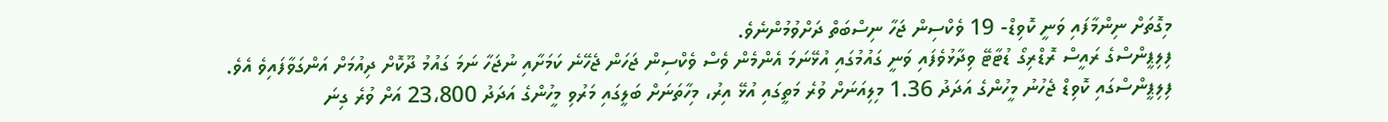މިގޮތަށް ނިންމާފައި ވަނީ ކޮވިޑް- 19 ވެކްސިން ޖަހާ ނިސްބަތް ދަށްވުމުންނެވެ.
ފިލިޕީންސްގެ ރައީސް ރޮޑްރިގޯ ޑުޓާޓޭ ވިދާޅުވެފައި ވަނީ ގައުމުގައި އުޅޭނަމަ އެންމެން ވެސް ވެކްސިން ޖަހަން ޖެހޭނެ ކަމަށާއި ނުޖަހާ ނަމަ ގައުމު ދޫކޮށް ދިއުމަށް އަންގަވާފައިވެ އެވެ.
ފިލިޕީންސްގައި ކޮވިޑް ޖެހުނު މީހުންގެ އަދަދު 1.36 މިލިއަނަށް ވުރެ މަތީގައި އުޅޭ އިރު، މިހާތަނަށް ބަލީގައި މަރުވި މީހުންގެ އަދަދު 23،800 އަށް ވުރެ ގިނަ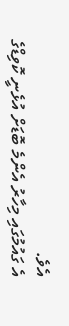އެވެ.
އެ ގައުމުގައި މިހާރު އެންމެ ބޮޑަށް އުޅެނީ ކޮވިޑްގެ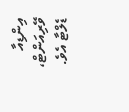އިންޑިއާ ވޭރިއަންޓް، ޑެލްޓާ އެވެ.